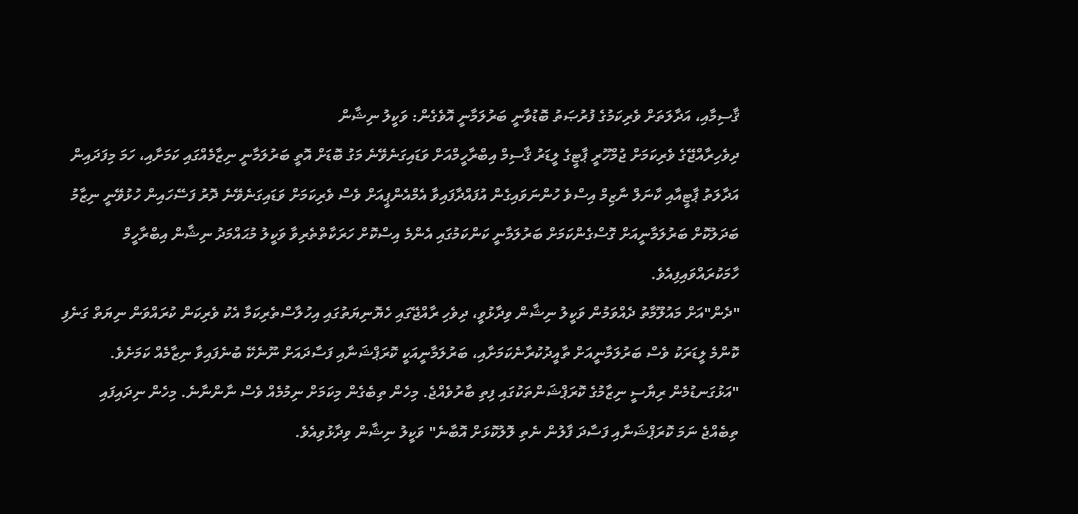ޤާސިމާއި، އަދާލަތަށް ވެރިކަމުގެ ފުރުޞަތު ބޮޑުވާނީ ބަރުލަމާނީ އޮވެގެން: ވަކީލު ނިޝާން
ދިވެހިރާއްޖޭގެ ވެރިކަމަށް ޖުމްހޫރީ ޕާޓީގެ ލީޑަރު ޤާސިމް އިބްރާހީމްއަށް ވަޑައިގަނެވޭނެ މަގު ބޮޑަށް އޮތީ ބަރުލަމާނީ ނިޒާމެއްގައި ކަމަށާއި، ހަމަ މިފަދައިން އަދާލަތު ޕާޓީއާއި ކާނަލް ނާޒިމް އިސްވެ ހުންނަވައިގެން އުފައްދާފައިވާ އެމްއެންޕީއަށް ވެސް ވެރިކަމަށް ވަޑައިގަނެވޭނެ ދޮރު ފަސޭހައިން ހުޅުވޭނީ ނިޒާމު ބަދަލުކޮށް ބަރުލަމާނީއަށް ގޮސްގެންކަމަށް ބަރުލަމާނީ ކަންކަމުގައި އެންމެ އިސްކޮށް ހަރަކާތްތެރިވާ ވަކީލު މުޙައްމަދު ނިޝާން އިބްރާހީމް ހާމަކުރައްވައިފިއެވެ.
"ދެން"އަށް މައުލޫމާތު ދެއްވަމުން ވަކީލު ނިޝާން ވިދާޅުވީ، ދިވެހި ރާއްޖޭގައި ހެޔޮނިޔަތުގައި އިހުލާސްތެރިކަމާ އެކު ވެރިކަން ކުރައްވަން ނިޔަތް ގަނެފި ކޮންމެ ލީޑަރަކު ވެސް ބަރުލަމާނީއަށް ތާއީދުކުރާނެކަމަށާއި، ބަރުލަމާނީއަކީ ކޮރަޕްޝަނާއި ފަސާދައަށް ނޫނެކޭ ބުނެފައިވާ ނިޒާމެއް ކަމަށެވެ.
"އަޅުގަނޑުމެން ރިޔާސީ ނިޒާމުގެ ކޮރަޕްޝަންތަކުގައި ފިތި ބާރުވެއްޖެ. މިހެން ތިބެގެން މިކަމަށް ނިމުމެއް ވެސް ނާންނާނެ. މިހެން ނިދައިފައި ތިބެއްޖެ ނަމަ ކޮރަޕްޝަނާއި ފަސާދަ ފާލުން ނެތި ލޮލުކޮޅަށް އޮބާނެ" ވަކީލު ނިޝާން ވިދާޅުވިއެވެ.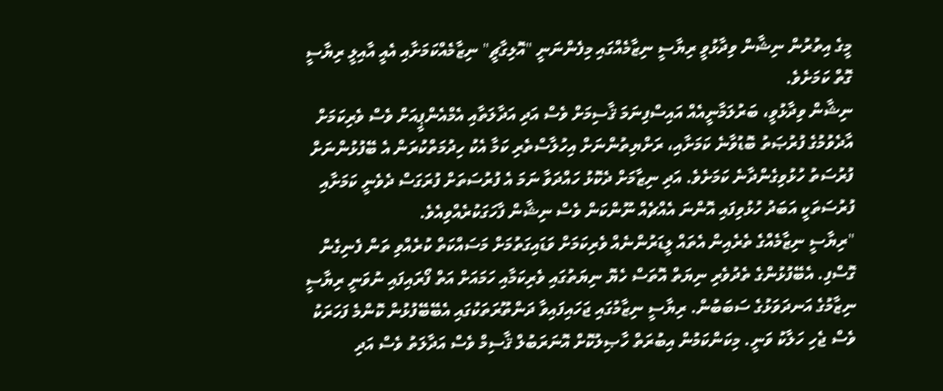މީގެ އިތުރުން ނިޝާން ވިދާޅުވީ ރިޔާސީ ނިޒާމެއްގައި މިފެންނަނީ "އޮލިގާޗީ" ނިޒާމެއްކަމަށާއި އެއީ އާއިލީ ރިޔާސީ ގޮތް ކަމަށެވެ.
ނިޝާން ވިދާޅުވީ، ބަރުލަމާނީއެއް އައިސްފިނަމަ ޤާސިމަށް ވެސް އަދި އަދާލަތާއި އެމްއެންޕީއަށް ވެސް ވެރިކަމަށް އާދެވުމުގެ ފުރުޞަތު ބޮޑުވާނެ ކަމަށާއި، ރަށްޔިތުންނަށް އިހުލާސްތެރި ކަމާ އެކު ހިދުމަތްކުރަން އެ ބޭފުޅުންނަށް ފުރުސަތު ހުޅުވިގެންދާނެ ކަމަށެވެ. އަދި ނިޒާމަށް ދެކޮޅު ހައްދަވާ ނަމަ އެ ފުރުސަތަށް ފުރަގަސް ދެވެނީ ކަމަށާއި ފުރުސަތަކީ އަބަދު ހުޅުވިފައި އޮންނަ އެއްޗެއް ނޫންކަން ވެސް ނިޝާން ފާހަގަކުރެއްވިއެވެ.
"ރިޔާސީ ނިޒާމެއްގެ ތެރެއިން އެތައް ލީޑަރުންނެއް ވެރިކަމަށް ވަޑައިގަތުމަށް މަސައްކަތް ކުރެއްވި ތަން ފެނިގެން ގޮސްފި. އެބޭފުޅުންގެ ތެދުވެރި ނިޔަތް އޮތަސް ހެޔޮ ނިޔަތުގައި ވެރިކަމާއި ހަމައަށް އަތް ފޯރައިފައި ނުވަނީ ރިޔާސީ ނިޒާމުގެ އަނދަވަޅުގެ ސަބަބުން. ރިޔާސީ ނިޒާމުގައި ޖަހައިފައިވާ ދަންތޫރަތަކުގައި އެބޭބޭފުޅުން ކޮންމެ ފަހަރަކު ވެސް ޖެހި ހަލާކު ވަނީ. މިކަންކަމުން އިބުރަތް ހާޞިލުކޮށް އޮނަރަބުލް ޤާސިމް ވެސް އަދާލަތު ވެސް އަދި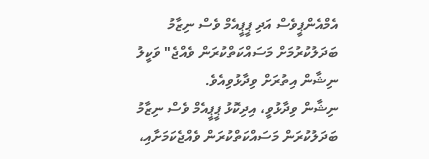އެމްއެންޕީވެސް އަދި ޕީޕީއެމް ވެސް ނިޒާމު ބަދަލުކުރުމަށް މަސައްކަތްކުރަން ވެއްޖެ" ވަކީލު ނިޝާން އިތުރަށް ވިދާޅުވިއެވެ.
ނިޝާން ވިދާޅުވީ، އިދިކޮޅު ޕީޕީއެމް ވެސް ނިޒާމު ބަދަލުކުރަން މަސައްކަތްކުރަން ވެއްޖެކަމަށާއި،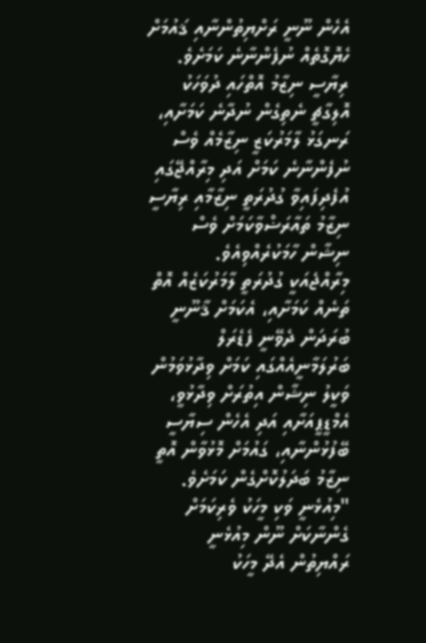އެހެން ނޫނީ ރަށްޔިތުންނާއި ޤައުމަށް ހެޔޮގޮތެއް ނުފެންނާނެ ކަމަށެވެ.
ރިޔާސީ ނިޒާމު އޮތްހައި ދުވަހަކު އޮލިގާޗީ ނެތިގެން ނުދާނެ ކަމަށާއި، ރަނގަޅު ލާމަރުކަޒީ ނިޒާމެއް ވެސް ނުފެންނާނެ ކަމަށް އަދި މިރާއްޖޭގައި އުފެދިފައިވާ ގުދުރަތީ ނިޒާމާއި ރިޔާސީ ނިޒާމު ތައާރަޟްވާކަމަށް ވެސް ނިޝާން ހާމަކުރެއްވިއެވެ.
މިރާއްޖެއަކީ ގުދުރަތީ ލާމަރުކަޒެއް އޮތް ތަނެއް ކަމަށާއި، އެކަމަށް ޤާނޫނީ ބުރަދަން ދެވޭނީ ފެޑެރަލް ބަރުލަމާނީއެއްގައި ކަމަށް ވިދާޅުވަމުން ވަކީލު ނިޝާން އިތުރަށް ވިދާޅުވީ، އެމްޑީޕީއަށާއި އަދި އެހެން ސިޔާސީ ބޭފުޅުންނާއި، ގައުމަށް މޮޅުވާން އޮތީ ނިޒާމު ބަދަލުކޮށްގެން ކަމަށެވެ.
"މިއުޅެނީ ވަކި މީހަކު ވެރިކަމަށް ގެންނާކަށް ނޫން މިއުޅެނީ ރައްޔިތުން އެދޭ މީހަކު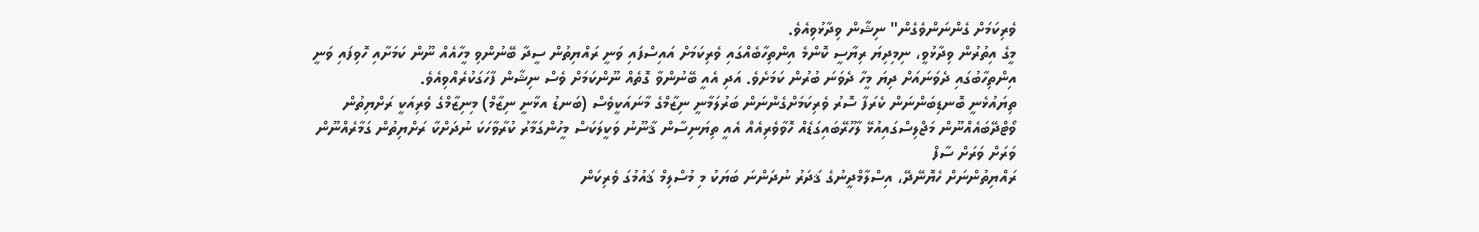ވެރިކަމަށް ގެންނަންވެގެން" ނިޝާން ވިދާޅުވިއެވެ.
މީގެ އިތުރުން ވިދާޅުވީ، ނިމިދިޔަ ރިޔާސީ ކޮންމެ އިންތިހާބެއްގައި ވެރިކަމަށް އައިސްފައި ވަނީ ރައްޔިތުން ސީދާ ބޭނުންވި މީހާއެއް ނޫން ކަމަށާއި ހޮވިފައި ވަނީ އިންތިހާބުގައި ދެވަނައަށް ދިޔަ މީހާ ދެވަނަ ބުރުން ކަމަށެވެ. އަދި އެއީ ބޭނުންވާ ގޮތެއް ނޫންކަމަށް ވެސް ނިޝާން ފާހަގަކުރެއްވިއެވެ.
ތިޔައުޅެނީ ބޮނޑިބަންނަން ކެރަފާ ސޮރު ވެރިކަމަށްގެންނަން ބަރުލަމާނީ ނިޒާމްގެ މާނައަކީވެސް (ބަނޑު އޅާނީ ނިޒާމް) މިނިޒާމްގެ ވެރިއަކީ ރަށްޔިތުން ވޯޓްދޭބައެއްނޫން މަޖްލިސްގައިއުޅޭ ލާހޫރޭބައިގަޑެއް ހޮވާވެރިއެއް އެއީ ތިޔަނިސާން ޤާނޫނު ވަކީލަކަސް މީހުންގަމާރު ކުރާވާހަކަ ނުދަށްކާ ރަށްޔިތުން ގަމާރެއްނޫން ވަރަށް ވަރަށް ސާފް
ރައްޔިތުންނަށް ހެޔޮނޭދޭ، އިސްލާމްދީނުގެ ޤަދަރު ނުދަންނަ ބަޔަކު މި މުސްލިމް ޤައުމުގަ ވެރިކަން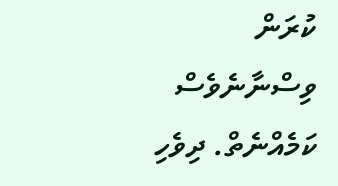ކުރަން ވިސްނާނެވެސް ކަމެއްނެތް. ދިވެހި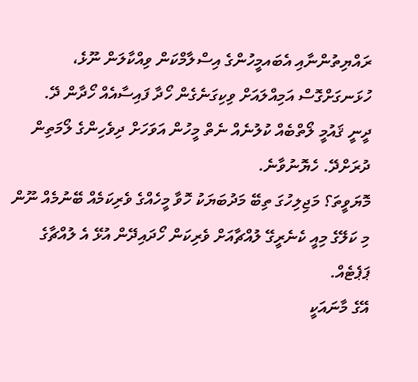ރައްޔިތުންނާއި އެބައމީހުންގެ އިސްލާމްކަން ވިއްކާލަން ނޫޅެ، ހުޅަނގަށްގޮސް އަމިއްލައަށް ވިކިގަނެގެން ހޯދާ ފައިސާއެއް ހޯދާން ދޭ.
ދީނީ ޤައުމީ ލޯތްބެއް ކުލުނެއް ނެތް މީހުން އަވަހަށް ދިވެހިންގެ ލޯމަތިން ދުރަށްދޭ. ހެޔޮނުވާނެ.
މޮޔަވީތަ؟ މަޖިލިހުގަ ތިބޭ މަދުބަޔަކު ހޮވާ މީހެއްގެ ވެރިކަމެއް ބޭނުމެއް ނޫން
މި ކަލޭގެ މިއީ ކެނެރީގޭ ލުއްޗާއަށް ވެރިކަން ހޯދައިދޭން އުޅޭ އެ ލުއްޗާގެ ޕަޕެޓެއް.
އޭގެ މާނައަކީ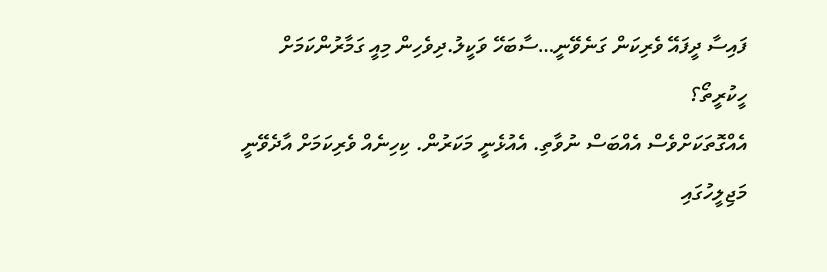ފައިސާ ދީފައޭ ވެރިކަން ގަނެވޭނީ…ސާބަހޭ ވަކީލު.ދިވެހިން މިއީ ގަމާރުންކަމަށް ހީކުރީތޯ؟
އެއްގޮތަކަށްވެސް އެއްބަސް ނުވާތި. އެއުޅެނީ މަކަރުން. ކިހިނެއް ވެރިކަމަށް އާދެވޭނީ މަޖިލީހުގައި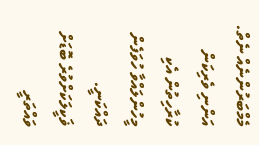މެމްބަރުންނެއް ނެތް. އަންނި ވެރިކަން ކުރާހިތުން އެކި މީހުންލައްވާ ހުވަފެން ދައްކަނީ.
ޥަކީލަކަށްވުރެ ބޮޑަށް ވައްތަރީ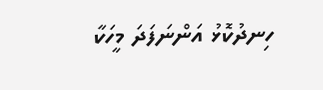ހިނދުކޮޅު އަންނަފަދަ މީހަކާ